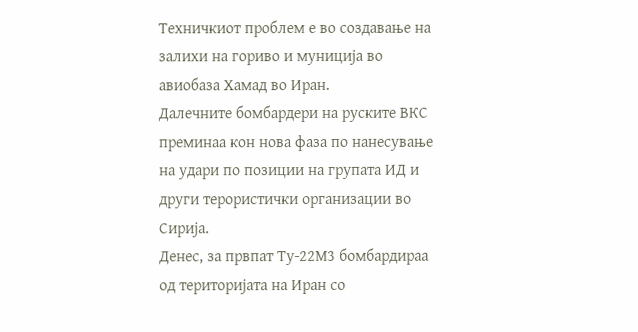Техничкиот проблем е во создавање на залихи на гориво и муниција во авиобаза Хамад во Иран.
Далечните бомбардери на руските ВКС преминаа кон нова фаза по нанесување на удари по позиции на групата ИД и други терористички организации во Сирија.
Денес, за првпат Ту-22М3 бомбардираа од територијата на Иран со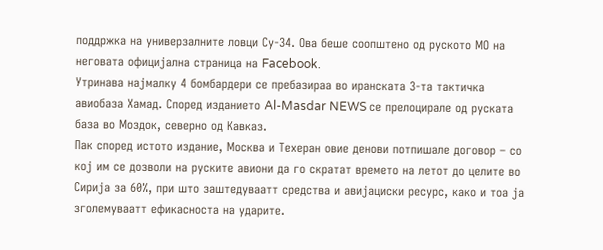поддржка на универзалните ловци Су-34. Ова беше соопштено од руското МО на неговата официјална страница на Facebook.
Утринава најмалку 4 бомбардери се пребазираа во иранската 3-та тактичка авиобаза Хамад. Според изданието Al-Masdar NEWS се прелоцирале од руската база во Моздок, северно од Кавказ.
Пак според истото издание, Москва и Техеран овие денови потпишале договор – со кој им се дозволи на руските авиони да го скратат времето на летот до целите во Сирија за 60%, при што заштедуваатт средства и авијациски ресурс, како и тоа ја зголемуваатт ефикасноста на ударите.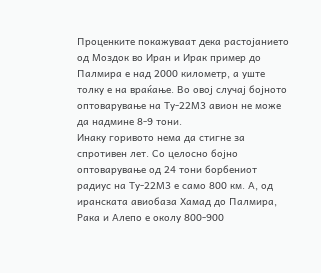Проценките покажуваат дека растојанието од Моздок во Иран и Ирак пример до Палмира е над 2000 километр, а уште толку е на враќање. Во овој случај бојното оптоварување на Ту-22М3 авион не може да надмине 8-9 тони.
Инаку горивото нема да стигне за спротивен лет. Со целосно бојно оптоварување од 24 тони борбениот радиус на Ту-22М3 е само 800 км. А, од иранската авиобаза Хамад до Палмира, Рака и Алепо е околу 800-900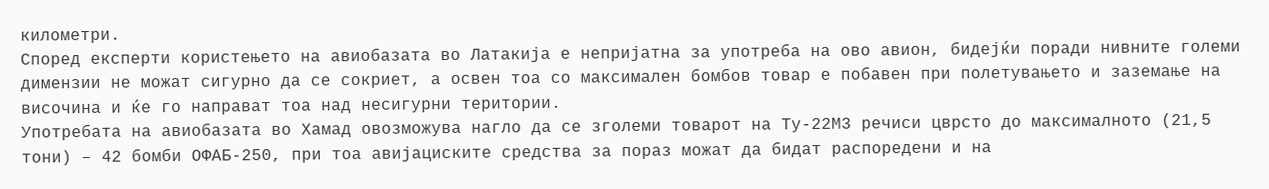километри.
Според експерти користењето на авиобазата во Латакија е непријатна за употреба на ово авион, бидејќи поради нивните големи димензии не можат сигурно да се сокриет, а освен тоа со максимален бомбов товар е побавен при полетувањето и заземање на височина и ќе го направат тоа над несигурни територии.
Употребата на авиобазата во Хамад овозможува нагло да се зголеми товарот на Ту-22М3 речиси цврсто до максималното (21,5 тони) – 42 бомби ОФАБ-250, при тоа авијациските средства за пораз можат да бидат распоредени и на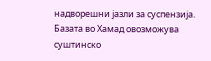надворешни јазли за суспензија.
Базата во Хамад овозможува суштинско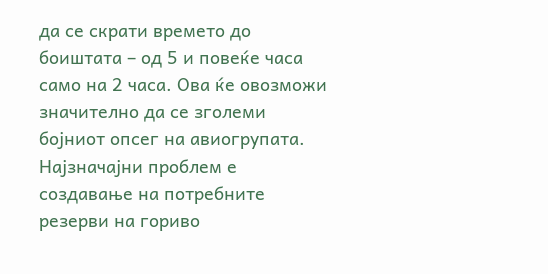да се скрати времето до боиштата – од 5 и повеќе часа само на 2 часа. Ова ќе овозможи значително да се зголеми бојниот опсег на авиогрупата.
Најзначајни проблем е создавање на потребните резерви на гориво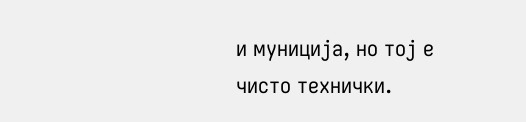и муниција, но тој е чисто технички.